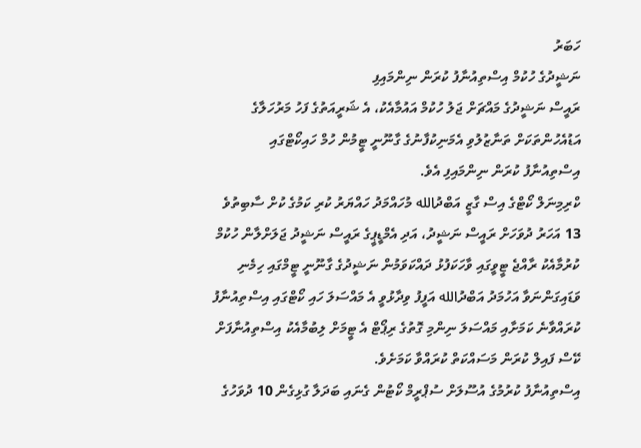ހަބަރު
ނަޝީދުގެ ހުކުމް އިސްތިއުނާފު ކުރަން ނިންމައިފި
ރައީސް ނަޝީދުގެ މައްޗަށް ޖަލު ހުކުމް އައުމާއެކު، އެ ޝަރީއަތުގެ ފަހު މަރުހަލާގެ އަޑުއެހުންތަކަށް ތަނާޒުލުވި އެމަނިކުފާނުގެ ގާނޫނީ ޓީމުން ހުމް ހައިކޯޓްގައި އިސްތިއުނާފު ކުރަން ނިންމައިފި އެވެ.
ކްރިމިނަލް ކޯޓްގެ އިސް ގާޒީ އަބްދުالله މުހައްމަދު ހައްޔަރު ކުރި ކަމުގެ ކުށް ސާބިތުވެ 13 އަހަރު ދުވަހަށް ރައީސް ނަޝީދު، އަދި އެމްޑީޕީގެ ރައީސް ނަޝީދު ޖަލަށްލާން ހުކުމް ކުރުމާއެކު ރާއްޖެ ޓީވީގައި ވާހަކަފުޅު ދައްކަވަމުން ނަޝީދުގެ ގާނޫނީ ޓީމްގައި ހިމެނި ވަޑައިގަންނަވާ އަހުމަދު އަބްދުالله އަފީފު ވިދާޅުވީ އެ މައްސަލަ ހައި ކޯޓްގައި އިސްތިއުނާފު ކުރައްވާނެ ކަމަށާއި މައްސަލަ ނިންމި ގޮތުގެ ރިޕޯޓް އެ ޓީމަށް ލިބުމާއެކު އިސްތިއުނާފަށް ކޭސް ފައިލް ކުރަން މަސައްކަތް ކުރައްވާ ކަމަށެވެ.
އިސްތިއުނާފު ކުރުމުގެ އުސޫލަށް ސުޕްރީމް ކޯޓުން ގެނައި ބަދަލާ ގުޅިގެން 10 ދުވަހުގެ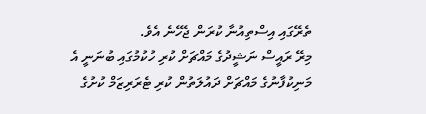ތެރޭގައި އިސްތިއުނާ ކުރަން ޖެހޭނެ އެވެ.
މިރޭ ރައީސް ނަޝީދުގެ މައްޗަށް ކުރި ހުކުމުގައި ބުނަނީ އެ މަނިކުފާނުގެ މައްޗަށް ދައުލަތުން ކުރި ޓެރަރިޒަމް ކުށުގެ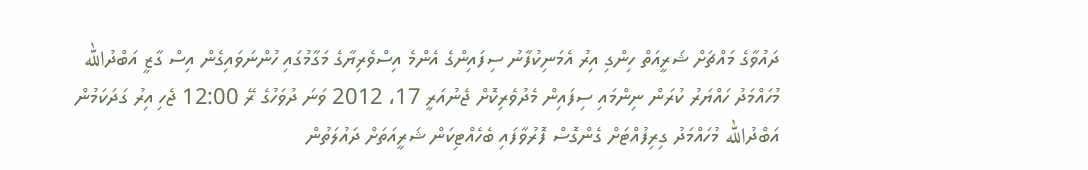ދައުވާގެ މައްޗަށް ޝަރީއަތް ހިންގި އިރު އެމަނިކުފާނު ސިފައިންގެ އެންމެ އިސްވެރިޔާގެ މަގާމުގައި ހުންނަވައިގެން އިސް ގާޒީ އަބްދުالله މުހައްމަދު ހައްޔަރު ކުރަން ނިންމައި ސިފައިން މެދުވެރިކޮށް ޖެނުއަރީ 17، 2012 ވަނަ ދުވަހުގެ ރޭ 12:00 ޖެހި އިރު ގަދަކަމުން އަބްދުالله މުހައްމަދު ގިރިފުއްޓަށް ގެންގޮސް ފޮރުވާފައި ބެހެއްޓިކަން ޝަރީއަތަށް ދައުލަތުން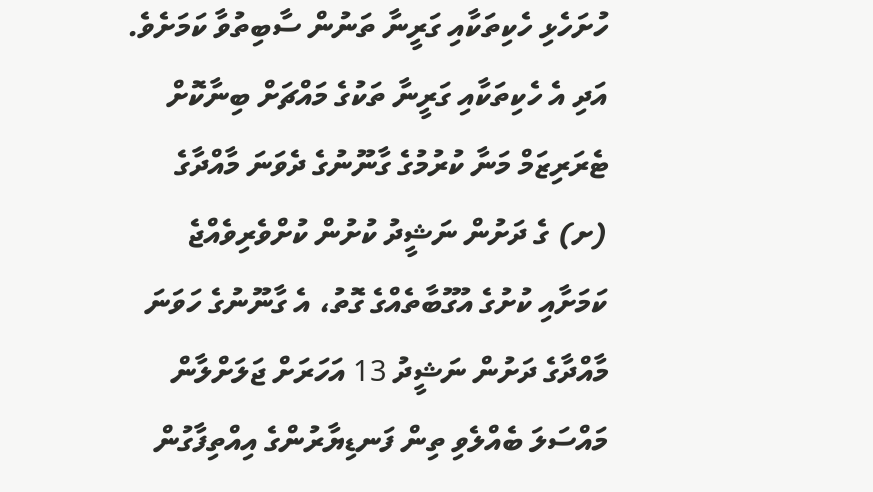ހުށަހެޅި ހެކިތަކާއި ގަރީނާ ތަނުން ސާބިތުވާ ކަމަށެވެ.
އަދި އެ ހެކިތަކާއި ގަރީނާ ތަކުގެ މައްޗަށް ބިނާކޮށް ޓެރަރިޒަމް މަނާ ކުރުމުގެ ގާނޫނުގެ ދެވަނަ މާއްދާގެ (ށ) ގެ ދަށުން ނަޝީދު ކުށުން ކުށްވެރިވެއްޖެ ކަމަށާއި ކުށުގެ އުގޫބާތެއްގެ ގޮތު، އެ ގާނޫނުގެ ހަވަނަ މާއްދާގެ ދަށުން ނަޝީދު 13 އަހަރަށް ޖަލަށްލާން މައްސަލަ ބެއްލެވި ތިން ފަނޑިޔާރުންގެ އިއްތިފާގުން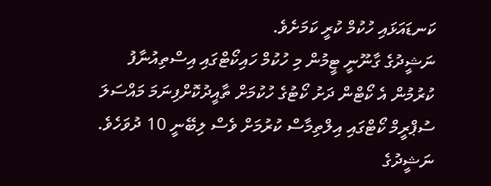ކަނޑައަޅައި ހުކުމް ކުރީ ކަމަށެވެ.
ނަޝީދުގެ ގާނޫނީ ޓީމުން މި ހުކުމް ހައިކޯޓްގައި އިސްތިއުނާފު ކުރުމުން އެ ކޯޓްން ދަށު ކޯޓުގެ ހުކުމަށް ތާއީދުކޮށްފިނަމަ މައްސަލަ ސުޕްރީމް ކޯޓްގައި އިލްތިމާސް ކުރުމަށް ވެސް ލިބޭނީ 10 ދުވަހެވެ.
ނަޝީދުގެ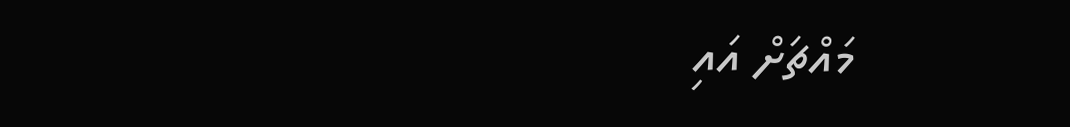މައްޗަށް އައި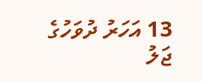13 އަހަރު ދުވަހުގެ ޖަލު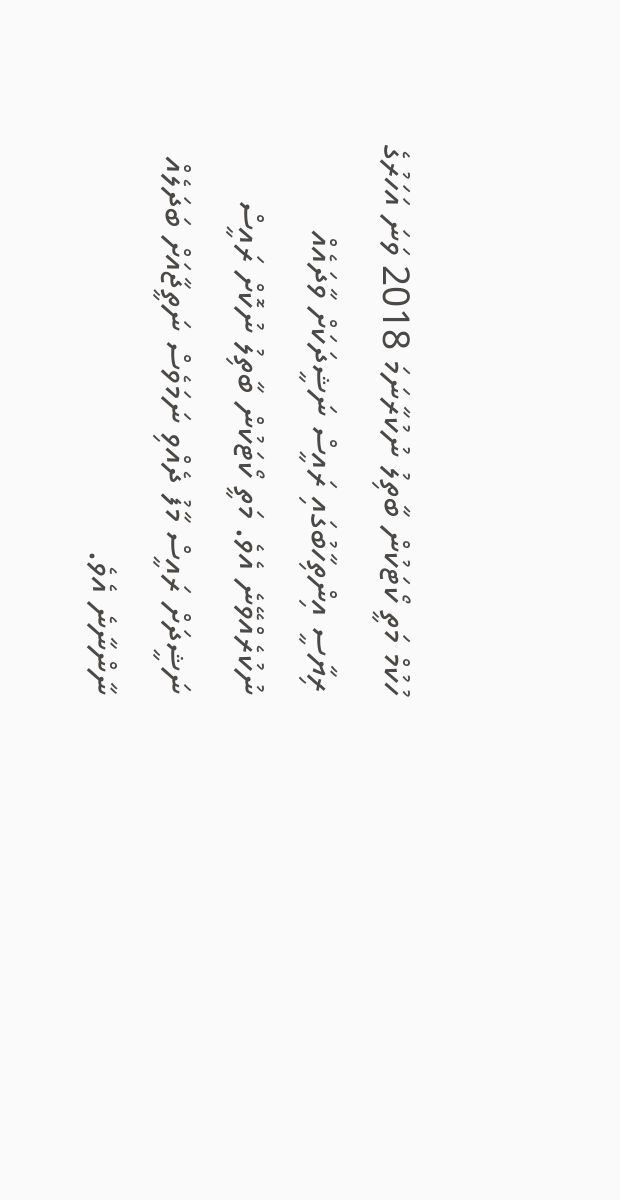ހުކުމް މަތީ ކޯޓަކުން ބާތިލު ނުކުރާނަމަ 2018 ވަނަ އަހަރުގެ ރިޔާސީ އިންތިހާބުގައި ރައީސް ނަޝީދަކަށް ވާދައެއް ނުކުރެއްވޭނެ އެވެ. މަތީ ކޯޓަކުން ބާތިލު ނުކޮށް ރައީސް ނަޝީދަށް ރައީސް މާފު ދެއްވި ނަމަވެސް ނަތީޖާއަށް ބަދަލެއް ނާންނާނެ އެވެ.